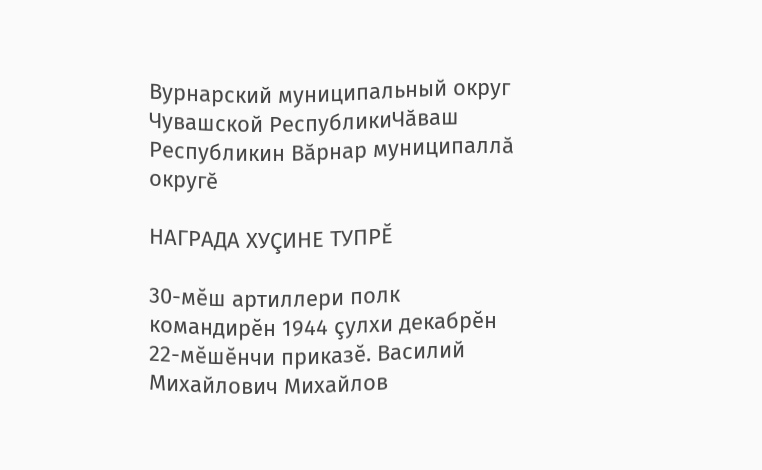Вурнарский муниципальный округ Чувашской РеспубликиЧӑваш Республикин Вӑрнар муниципаллӑ округӗ

НАГРАДА ХУÇИНЕ ТУПРĔ

30-мĕш артиллери полк командирĕн 1944 çулхи декабрĕн 22-мĕшĕнчи приказĕ. Василий Михайлович Михайлов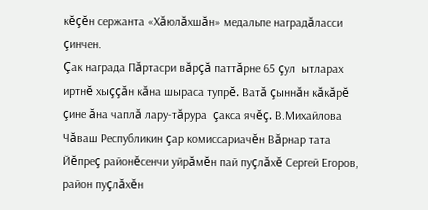кĕçĕн сержанта «Хăюлăхшăн» медальпе наградăласси çинчен.
Çак награда Пăртасри вăрçă паттăрне 65 çул  ытларах иртнĕ хыççăн кăна шыраса тупрĕ. Ватă çыннăн кăкăрĕ çине ăна чаплă лару-тăрура  çакса ячĕç. В.Михайлова Чăваш Республикин çар комиссариачĕн Вăрнар тата Йĕпреç районĕсенчи уйрăмĕн пай пуçлăхĕ Сергей Егоров, район пуçлăхĕн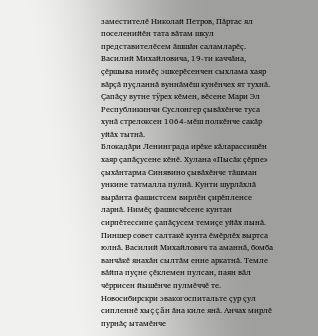заместителĕ Николай Петров, Пăртас ял поселенийĕн тата вăтам шкул представителĕсем ăшшăн саламларĕç.
Василий Михайловича, 19-ти каччăна, çĕршыва нимĕç эшкерĕсенчен сыхлама хаяр вăрçă пуçланнă вуннăмĕш кунĕнчех ят тухнă. Çапăçу вутне тÿрех кĕмен, вĕсене Мари Эл Республикинчи Суслонгер çывăхĕнче туса хунă стрелоксен 1064-мĕш полкĕнче сакăр уйăх тытнă.
Блокадăри Ленинграда ирĕке кăларассишĕн хаяр çапăçусене кĕнĕ. Хулана «Пысăк çĕрпе» çыхăнтарма Синявино çывăхĕнче тăшман ункине татмалла пулнă. Кунти шурлăхлă вырăнта фашистсем вирлĕн çирĕпленсе ларнă. Нимĕç фашисчĕсене кунтан сирпĕтессипе çапăçусем темиçе уйăх пынă.  Пиншер совет салтакĕ кунта ĕмĕрлĕх выртса юлнă. Василий Михайлович та аманнă, бомба ванчăкĕ янахăн сылтăм енне аркатнă. Темле вăйпа пуçне çĕклемен пулсан, паян вăл чĕррисен йышĕнче пулмĕччĕ те. Новосибирскри эвакогоспитальте çур çул сипленнĕ хыççăн ăна киле янă. Анчах мирлĕ пурнăç ытамĕнче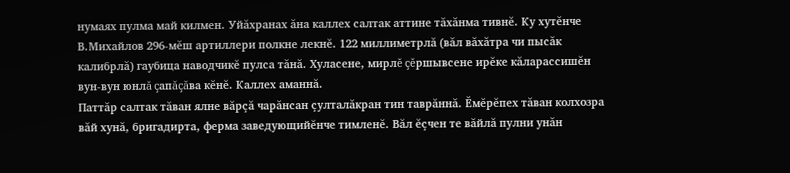нумаях пулма май килмен. Уйăхранах ăна каллех салтак аттине тăхăнма тивнĕ. Ку хутĕнче В.Михайлов 296-мĕш артиллери полкне лекнĕ. 122 миллиметрлă (вăл вăхăтра чи пысăк калибрлă) гаубица наводчикĕ пулса тăнă. Хуласене, мирлĕ çĕршывсене ирĕке кăларассишĕн вун-вун юнлă çапăçăва кĕнĕ. Каллех аманнă.
Паттăр салтак тăван ялне вăрçă чарăнсан çулталăкран тин таврăннă. Ĕмĕрĕпех тăван колхозра вăй хунă, бригадирта, ферма заведующийĕнче тимленĕ. Вăл ĕçчен те вăйлă пулни унăн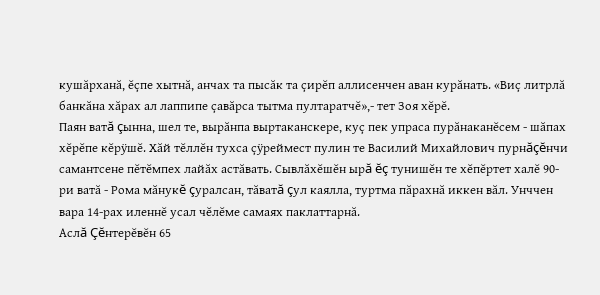кушăрханă, ĕçпе хытнă, анчах та пысăк та çирĕп аллисенчен аван курăнать. «Виç литрлă банкăна хăрах ал лаппипе çавăрса тытма пултаратчĕ»,- тет Зоя хĕрĕ.
Паян ватă çынна, шел те, вырăнпа выртаканскере, куç пек упраса пурăнаканĕсем - шăпах хĕрĕпе кĕрÿшĕ. Хăй тĕллĕн тухса çÿреймест пулин те Василий Михайлович пурнăçĕнчи самантсене пĕтĕмпех лайăх астăвать. Сывлăхĕшĕн ырă ĕç тунишĕн те хĕпĕртет халĕ 90-ри ватă - Рома мăнукĕ çуралсан, тăватă çул каялла, туртма пăрахнă иккен вăл. Унччен вара 14-рах иленнĕ усал чĕлĕме самаях паклаттарнă.
Аслă Çĕнтерĕвĕн 65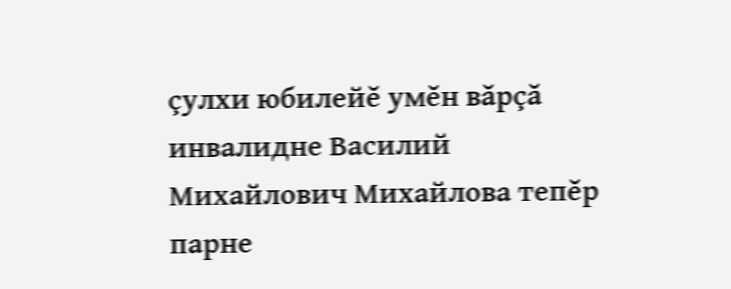çулхи юбилейĕ умĕн вăрçă инвалидне Василий Михайлович Михайлова тепĕр парне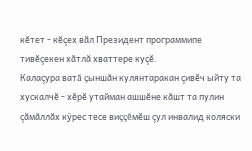кĕтет - кĕçех вăл Президент программипе тивĕçекен хăтлă хваттере куçĕ.
Калаçура ватă çыншăн кулянтаракан çивĕч ыйту та хускалчĕ - хĕрĕ утайман ашшĕне кăшт та пулин çăмăллăх кÿрес тесе виççĕмĕш çул инвалид коляски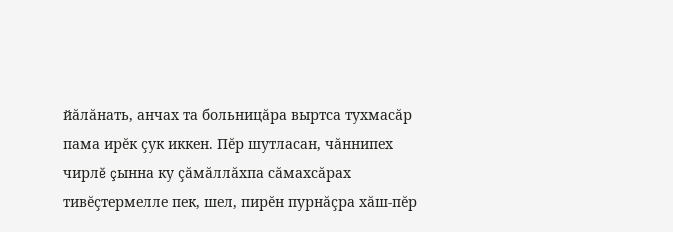йăлăнать, анчах та больницăра выртса тухмасăр пама ирĕк çук иккен. Пĕр шутласан, чăннипех чирлĕ çынна ку çăмăллăхпа сăмахсăрах тивĕçтермелле пек, шел, пирĕн пурнăçра хăш-пĕр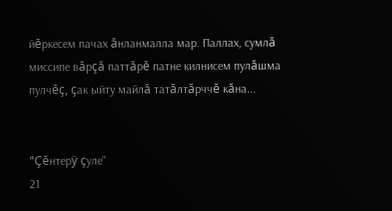йĕркесем пачах ăнланмалла мар. Паллах, сумлă миссипе вăрçă паттăрĕ патне килнисем пулăшма пулчĕç, çак ыйту майлă татăлтăрччĕ кăна...


"Çĕнтерÿ çуле"
21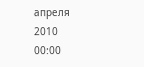апреля 2010
00:00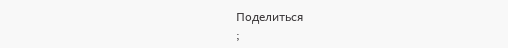Поделиться
;